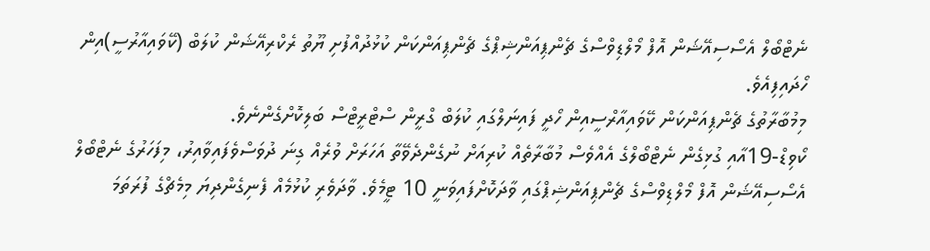ނެޓްބޯލް އެސޯސިއޭޝަން އޮފް މޯލްޑިވްސްގެ ޗެންޕިއަންޝިޕްގެ ޗެންޕިއަންކަން ކުޅުދުއްފުށި ޔޫތު ރެކްރިއޭޝަން ކުލަބް (ކޭވައިއާރުސީ)އިން ހޯދައިފިއެވެ.
މިމުބާރާތުގެ ޗެންޕިއަންކަން ކޭވައިއާރްސީއިން ހޯދީ ފައިނަލްގައި ކުލަބް ގްރީން ސްޓްރީޓްސް ބަލިކޮށްގެންނެވެ.
ކޯވިޑް-19އާއި ގުޅިގެން ނެޓްބޯލްގެ އެއްވެސް މުބާރާތެއް ކުރިއަށް ނުގެންދެވޭތާ އަހަރަށް ވުރެއް ގިނަ ދުވަސްވެފައިވާއިރު، މިފަހަރުގެ ނެޓްބޯލް އެސޯސިއޭޝަން އޮފް މޯލްޑިވްސްގެ ޗެންޕިއަންޝިޕްގައި ވާދަކޮށްފައިވަނީ 10 ޓީމެވެ. ވާދަވެރި ކުޅުމެއް ފެނިގެންދިޔަ މިމެޗްގެ ފުރަތަމަ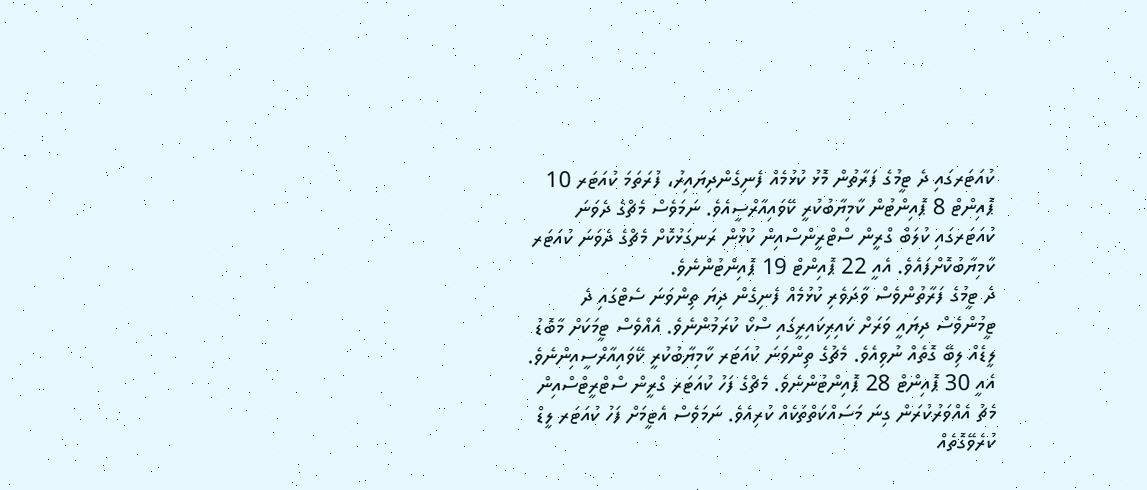ކުއަޓަރގައި ދެ ޓީމުގެ ފަރާތުން މޮޅު ކުޅުމެއް ފެނިގެންދިޔައިރު، ފުރަތަމަ ކުއަޓަރ 10 ޕޮއިންޓް 8 ޕޮއިންޓުން ކާމިޔާބުކުރީ ކޭވައިއާރްސީއެވެ. ނަމަވެސް މެޗްގެ ދެވަނަ ކުއަޓަރގައި ކުލަބް ގްރީން ސްޓްރީންސްއިން ކުޅުން ރަނގަޅުކޮށް މެޗްގެ ދެވަނަ ކުއަޓަރ ކާމިޔާބުކޮށްފައެވެ. އެއީ 22 ޕޮއިންޓް 19 ޕޮއިންޓުންނެވެ.
ދެ ޓީމުގެ ފަރާތުންވެސް ވާދަވެރި ކުޅުމެއް ފެނިގެން ދިޔަ ތިންވަނަ ސެޓްގައި ދެ ޓީމުންވެސް ދިޔައީ ވަރަށް ކައިރިކައިރީގައި ސްކޯ ކުރަމުންނެވެ. އެއްވެސް ޓީމަކަށް މާބޮޑު ލީޑެއް ލިބޭ ގޮތެއް ނުވިއެވެ. މެޗުގެ ތިންވަނަ ކުއަޓަރ ކާމިޔާބުކުރީ ކޭވައިއާރްސީއިންނެވެ. އެއީ 30 ޕޮއިންޓް 28 ޕޮއިންޓުންނެވެ. މެޗްގެ ފަހު ކުއަޓަރ ގްރީން ސްޓްރީޓްސްއިން މެޗު އެއްވަރުކުރަން ގިނަ މަސައްކަތްތަކެއް ކުރިއެވެ. ނަމަވެސް އެޓީމަށް ފަހު ކުއަޓަރ ލީޑް ކުރެވޭގޮތެއް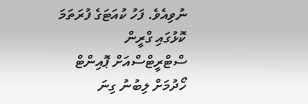ނުވިއެވެ. ފަހު ކުއަޓަގެ ފުރަތަމަ ކޮޅުގައި ގްރީން ސްޓްރީޓްސްއަށް ޕޮއިންޓް ހޯދުމަށް ލިބުނު ގިނަ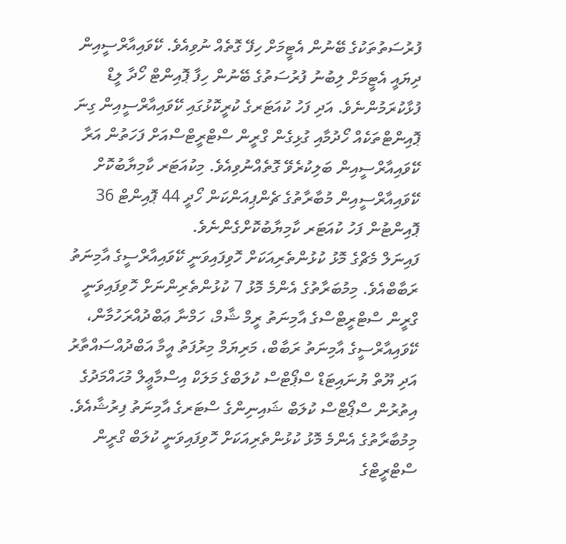ފުރުސަތުތަކުގެ ބޭނުން އެޓީމަށް ހިފޭ ގޮތެއް ނުވިއެވެ. ކޭވައިއާރްސީއިން ދިޔައީ އެޓީމަށް ލިބުނު ފުރުސަތުގެ ބޭނުން ހިފާ ޕޮއިންޓް ހޯދާ ލީޑް ފުޅާކުރަމުންނެވެ. އަދި ފަހު ކުއަޓަރގެ ކުރީކޮޅުގައި ކޭވައިއާރްސީއިން ގިނަ ޕޮއިންޓްތަކެއް ހޯދުމާއި ގުޅިގެން ގްރީން ސްޓްރީޓްސްއަށް ފަހަތުން އަރާ ކޭވައިއާރްސީއިން ބަލިކުރެވޭ ގޮތެއްނުވިއެވެ. މިކުއަޓަރ ކާމިޔާބުކޮށް ކޭވައިއާރްސީއިން މުބާރާތުގެ ޗެންޕިއަންކަން ހޯދީ 44 ޕޮއިންޓް 36 ޕޮއިންޓުން ފަހު ކުއަޓަރ ކާމިޔާބުކޮށްގެންނެވެ.
ފައިނަލް މެޗްގެ މޮޅު ކުޅުންތެރިއަކަށް ހޮވިފައިވަނީ ކޭވައިއާރްސީގެ އާމިނަތު ރަބާބްއެވެ. މިމުބަރާތުގެ އެންމެ މޮޅު 7 ކުޅުންތެރިންނަށް ހޮވިފައިވަނީ ގްރީން ސްޓްރީޓްސްގެ އާމިނަތު ރީމް ޝާމް، ހަމްނާ ޢަބްދުއްރަހުމާން، ކޭވައިއާރްސީގެ އާމިނަތު ރަބާބް، މަރިޔަމް މިރުފަތު އީމާ އަބްދުއްސައްތާރު އަދި ޔޫތް ޔުނައިޓަޑް ސްޕޯޓްސް ކުލަބްގެ މަލަކް އިސްމާޢީލް މުޙައްމަދުގެ އިތުރުން ސްޕޯޓްސް ކުލަބް ޝައިނިންގެ ސްޓަރގެ އާމިނަތު ފިރުޝާއެވެ. މިމުބާރާތުގެ އެންމެ މޮޅު ކުޅުންތެރިއަކަށް ހޮވިފައިވަނީ ކުލަބް ގްރީން ސްޓްރީޓްގެ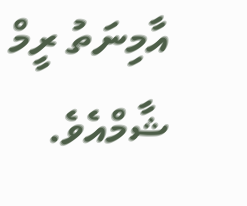އާމިނަތު ރީމް ޝާމްއެވެ.